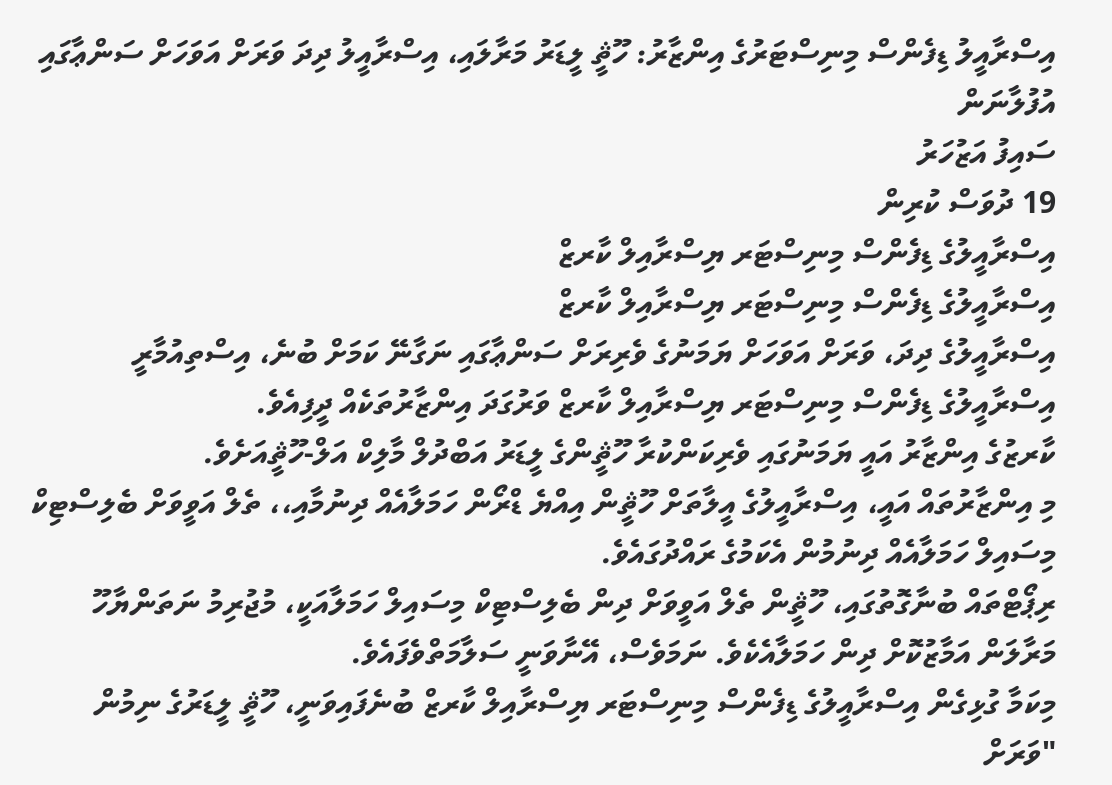އިސްރާއީލު ޑިފެންސް މިނިސްޓަރުގެ އިންޒާރު: ހޫޘީ ލީޑަރު މަރާލައި، އިސްރާއީލު ދިދަ ވަރަށް އަވަހަށް ސަންޢާގައި އުފުލާނަން
ސައިފު އަޒުހަރު
19 ދުވަސް ކުރިން
އިސްރާއީލުގެ ޑިފެންސް މިނިސްޓަރ ޔިސްރާއިލް ކާރޒް
އިސްރާއީލުގެ ޑިފެންސް މިނިސްޓަރ ޔިސްރާއިލް ކާރޒް
އިސްރާއީލުގެ ދިދަ، ވަރަށް އަވަހަށް ޔަމަނުގެ ވެރިރަށް ސަންޢާގައި ނަގާނޭ ކަމަށް ބުނެ، އިސްތިއުމާރީ އިސްރާއީލުގެ ޑިފެންސް މިނިސްޓަރ ޔިސްރާއިލް ކާރޒް ވަރުގަދަ އިންޒާރުތަކެއް ދީފިއެވެ.
ކާރޒުގެ އިންޒާރު އައީ ޔަމަނުގައި ވެރިކަންކުރާ ހޫޘީންގެ ލީޑަރު އަބްދުލް މާލިކް އަލް-ހޫޘީއަށެވެ.
މި އިންޒާރުތައް އައީ، އިސްރާއީލުގެ އީލާތަށް ހޫޘީން އިއްޔެ ޑްރޯން ހަމަލާއެއް ދިނުމާއި،، ތެލް އަވީވަށް ބެލިސްޓިކް މިސައިލް ހަމަލާއެއް ދިނުމުން އެކަމުގެ ރައްދުގައެވެ.
ރިޕޯޓްތައް ބުނާގޮތުގައި، ހޫޘީން ތެލް އަވީވަށް ދިން ބެލިސްޓިކް މިސައިލް ހަމަލާއަކީ، މުޖުރިމު ނަތަންޔާހޫ މަރާލަން އަމާޒުކޮށް ދިން ހަމަލާއެކެވެ. ނަމަވެސް، އޭނާވަނީ ސަލާމަތްވެފައެވެ.
މިކަމާ ގުޅިގެން އިސްރާއީލުގެ ޑިފެންސް މިނިސްޓަރ ޔިސްރާއިލް ކާރޒް ބުނެފައިވަނީ، ހޫޘީ ލީޑަރުގެ ނިމުން "ވަރަށް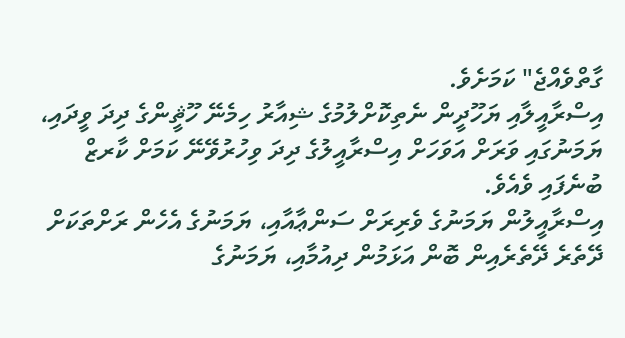ގާތްވެއްޖެ" ކަމަށެވެ.
އިސްރާއީލާއި ޔަހޫދީން ނެތިކޮށްލުމުގެ ޝިއާރު ހިމެނޭ ހޫޘީންގެ ދިދަ ވީދައި، ޔަމަނުގައި ވަރަށް އަވަހަށް އިސްރާއީލުގެ ދިދަ ވިހުރުވޭނޭ ކަމަށް ކާރޒް ބުނެފައި ވެއެވެ.
އިސްރާއީލުން ޔަމަނުގެ ވެރިރަށް ސަންޢާއާއި، ޔަމަނުގެ އެހެން ރަށްތަކަށް ދޭތެރެ ދޭތެރެއިން ބޮން އަޅަމުން ދިއުމާއި، ޔަމަނުގެ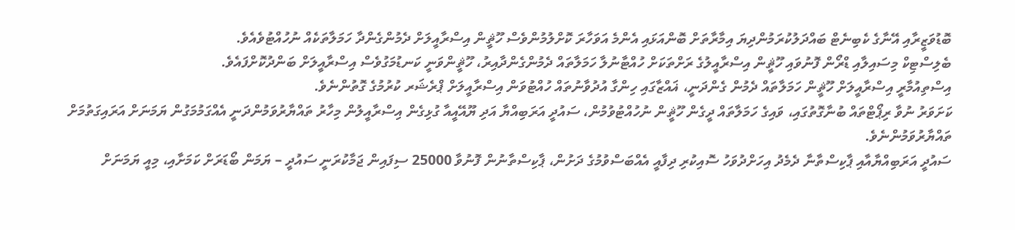ބޮޑުވަޒީރާއި އޭނާގެ ކެބިނެޓް ބައްދަލުކުރަމުންދިޔަ އިމާރާތަށް ބޮންއަޅައި އެންމެ އަވަހާރަ ކޮށްލުމުންވެސް ހޫޘީން އިސްރާއީލަށް ދެމުންގެންދާ ހަމަލާތަކެއް ނުހުއްޓުވެއެވެ.
ބެލިސްޓިކް މިސައިލާއި ޑްރޯން ފޮނުވައި ހޫޘީން އިސްރާއީލުގެ ރަށްތަކަށް ހުއްޓާނުލާ ހަމަލާތައް ދެމުންގެންދާއިރު، ހޫޘީންވަނީ ކަނޑުމަގުވެސް އިސްރާއީލަށް ބަންދުކޮށްފައެވެ.
އިސްތިއުމާރީ އިސްރާއީލަށް ހޫޘީން ހަމަލާތައް ދެމުން ގެންދަނީ، ޣައްޒާގައި ހިންގާ އުދުވާނުތައް ހުއްޓުވަން އިސްރާއީލަށް ޕްރެޝަރ ކުރުމުގެ ގޮތުންނެވެ.
ކަށަވަރު ނުވާ ރިޕޯޓްތައް ބުނާގޮތުގައި، ވައިގެ ހަމަލާތައް ދީގެން ހޫޘީން ނުހުއްޓުވުމުން، ސައުދީ އަރަބިއްޔާ އަދި ޔޫއޭއީއާ ގުޅިގެން އިސްރާއީލުން މިހާރު ތައްޔާރުވަމުންދަނީ އެއްގަމުމަގުން ޔަމަނަށް އަރައިގަތުމަށް ތައްޔާރުވަމުންނެވެ.
ސައުދީ އަރަބިއްޔާއާއި ޕާކިސްތާނާ ދެމެދު އިހަށްދުވަހު ސޮއިކުރި ދިފާއީ އެއްބަސްވުމުގެ ދަށުން، ޕާކިސްތާނުން ފޮނުވާ 25000 ސިފައިން ޖަމާކުރަނީ ސައުދީ – ޔަމަން ބޯޑަރަށް ކަމަށާއި، މިއީ ޔަމަނަށް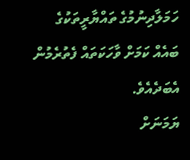ހަމަލާދިނުމުގެ ތައްޔާރީތަކުގެ ބައެއް ކަމަށް ވާހަކަތައް ފެތުރެމުން އެބަދެއެވެ.
ޔަމަނަށް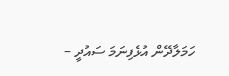ހަމަލާދޭން އުޅެފިނަމަ ސައުދީ –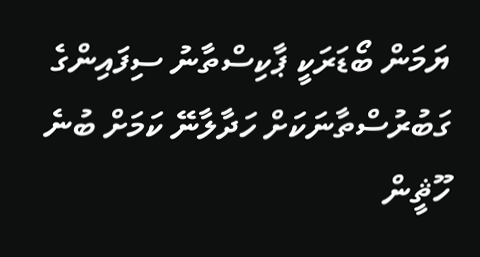ޔަމަން ބޯޑަރަކީ ޕާކިސްތާނު ސިފައިންގެ ގަބުރުސްތާނަކަށް ހަދާލާނޭ ކަމަށް ބުނެ ހޫޘީން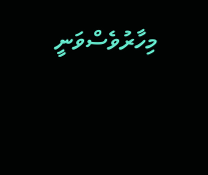މިހާރުވެސްވަނީ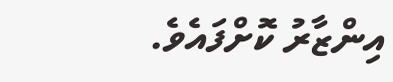އިންޒާރު ކޮށްފައެވެ.